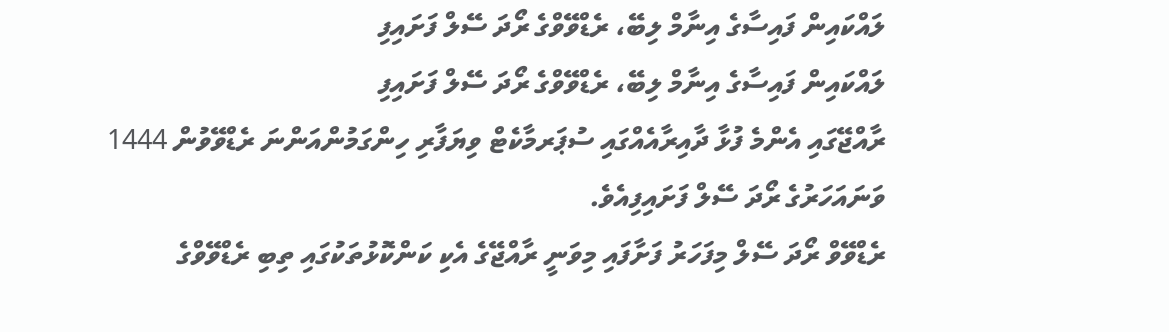ލައްކައިން ފައިސާގެ އިނާމް ލިބޭ، ރެޑްވޭވްގެ ރޯދަ ސޭލް ފަށައިފި
ލައްކައިން ފައިސާގެ އިނާމް ލިބޭ، ރެޑްވޭވްގެ ރޯދަ ސޭލް ފަށައިފި
ރާއްޖޭގައި އެންމެ ފުޅާ ދާއިރާއެއްގައި ސުޕަރމާކެޓް ވިޔަފާރި ހިންގަމުންއަންނަ ރެޑްވޭވުން 1444 ވަނައަހަރުގެ ރޯދަ ސޭލް ފަށައިފިއެވެ.
ރެޑްވޭވް ރޯދަ ސޭލް މިފަހަރު ފަށާފައި މިވަނީ ރާއްޖޭގެ އެކި ކަންކޮޅުތަކުގައި ތިބި ރެޑްވޭވްގެ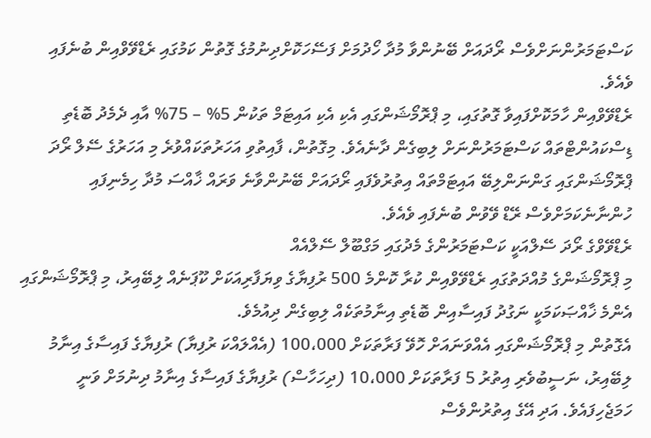ކަސްޓަމަރުންނަށްވެސް ރޯދައަށް ބޭނުންވާ މުދާ ހޯދުމަށް ފަސޭހަކޮށްދިނުމުގެ ގޮތުން ކަމުގައި ރެޑްވޭވްއިން ބުނެފައި ވެއެވެ.
ރެޑްވޭވްއިން ހާމަކޮށްފައިވާ ގޮތުގައި، މި ޕްރޮމޯޝަންގައި އެކި އެކި އައިޓަމް ތަކުން 5% – 75% އާއި ދެމެދު ބޮޑެތި ޑިސްކައުންޓްތައް ކަސްޓަމަރުންނަށް ލިބިގެން ދާނެއެވެ. މިގޮތުން، ފާއިތުވި އަހަރުތަކައްވުރެ މި އަހަރުގެ ސޭލް ރޯދަ ޕްރޮމޯޝަންގައި ގަންނަންލިބޭ އައިޓަމްތައް އިތުރުވެފައި ރޯދައަށް ބޭނުންވާނެ ވަރައް ޚާއްސަ މުދާ ހިމެނިފައި ހުންނާނެކަމަށްވެސް ރޭޑް ވޭވުން ބުނެފައި ވެއެވެ.
ރެޑްވޭވްގެ ރޯދަ ސޭލްއަކީ ކަސްޓަމަރުންގެ މެދުގައި މަގްބޫލް ސޭލްއެއް
މި ޕްރޮމޯޝަންގެ މުއްދަތުގައި ރެޑްވޭވްއިން ކުރާ ކޮންމެ 500 ރުފިޔާގެ ވިޔަފާރިއަކަށް ކޫޕަނެއް ލިބޭއިރު، މި ޕްރޮމޯޝަންގައި އެންމެ ޚާއްޞަކަމަކީ ނަގުދު ފައިސާއިން ބޮޑެތި އިނާމުތަކެއް ލިބިގެން ދިއުމެވެ.
އެގޮތުން މި ޕްރޮމޯޝަންގައި އެއްވަނައަށް ހޮވޭ ފަރާތަކަށް 100،000 (އެއްލައްކަ ރުފިޔާ) ރުފިޔާގެ ފައިސާގެ އިނާމު ލިބޭއިރު، ނަސީބުވެރި އިތުރު 5 ފަރާތަކަށް 10،000 (ދިހަހާސް) ރުފިޔާގެ ފައިސާގެ އިނާމު ދިނުމަށް ވަނީ ހަމަޖެހިފައެވެ. އަދި އޭގެ އިތުރުންވެސް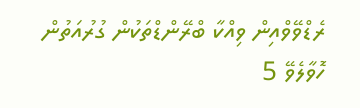ރެޑްވޭވްއިން ވިއްކާ ބްރޭންޑްތަކުން ގުރުއަތުން ހޮވާލެވޭ 5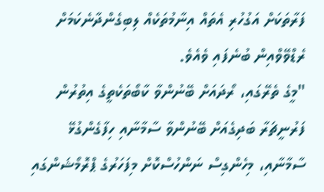ފަރާތަކަށް އަގުހުރި އެތައް އިނާމުތަކެއް ލިބިގެންދާނެކަމަށް ރެޑްވޭވްއިން ބުނެފައި ވެއެވެ.
"މީގެ ތެރޭގައި، ރޯދައަށް ބޭނުންވާ ކާބޯތަކެތީގެ އިތުރުން ފަރުނީޗަރާ ބަދިގެއަށް ބޭނުންވާ ސާމާނާއި ހިފާގެންގުޅޭ ސާމާނާއި، މިހެންގިސް ނަންހުސްކޮށް މިފަހަރުގެ ޕްރޮމޯޝަންގައި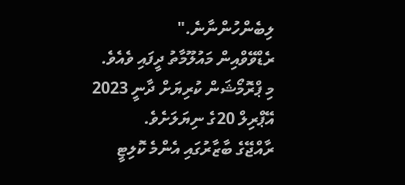ލިބެންހުންނާނެ."
ރެޑްވޭވްއިން މައުލޫމާތު ދީފައި ވެއެވެ.
މި ޕްރޮމޯޝަން ކުރިޔަށް ދާނީ 2023 އޭޕްރިލް 20ގެ ނިޔަލަށެވެ.
ރާއްޖޭގެ ބާޒާރުގައި އެންމެ ކޮލިޓީ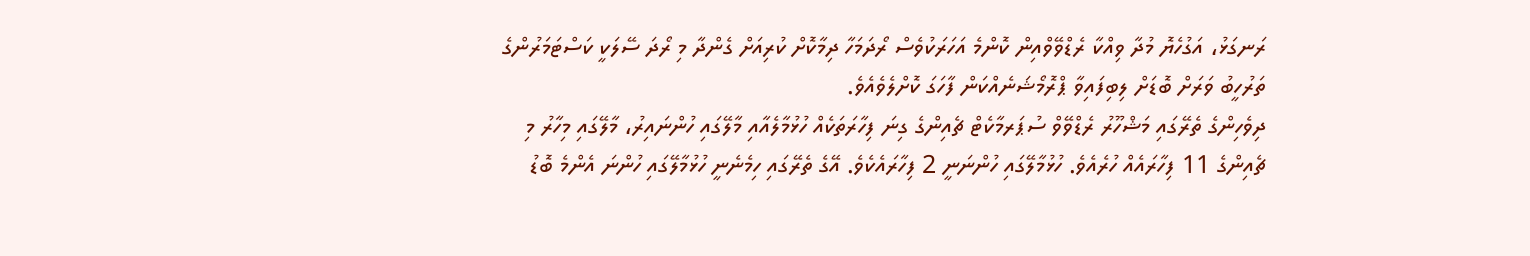ރަނގަޅު، އަގުހެޔޮ މުދާ ވިއްކާ ރެޑްވޭވްއިން ކޮންމެ އަހަރަކުވެސް ރޯދަމަހާ ދިމާކޮށް ކުރިއަށް ގެންދާ މި ރޯދަ ސޭލަކީ ކަސްޓަމަރުންގެ ތަރުހީބު ވަރަށް ބޮޑަށް ލިބިފައިވާ ޕްރޮމޯޝަނެއްކަން ފާހަގަ ކޮށްލެވެއެވެ.
ދިވެހިންގެ ތެރޭގައި މަޝްހޫރު ރެޑްވޭވް ސުޕަރމާކެޓް ޗެއިންގެ ގިނަ ފިހާރަތަކެއް ހުޅުމާލެއާއި މާލޭގައި ހުންނައިރު، މާލޭގައި މިހާރު މި ޗެއިންގެ 11 ފިހާރައެއް ހުރެއެވެ. ހުޅުމާލޭގައި ހުންނަނީ 2 ފިހާރައެކެވެ. އޭގެ ތެރޭގައި ހިމެނެނީ ހުޅުމާލޭގައި ހުންނަ އެންމެ ބޮޑު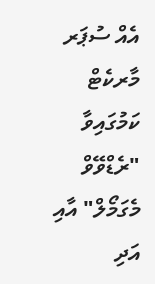އެއް ސުޕަރ މާރކެޓް ކަމުގައިވާ "ރެޑްވޭވް މެގަމޯލް" އާއި އަދި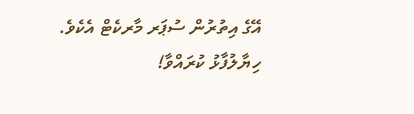އޭގެ އިތުރުން ސުޕަރ މާރކެޓް އެކެވެ.
ހިޔާލުފާޅު ކުރައްވާ!